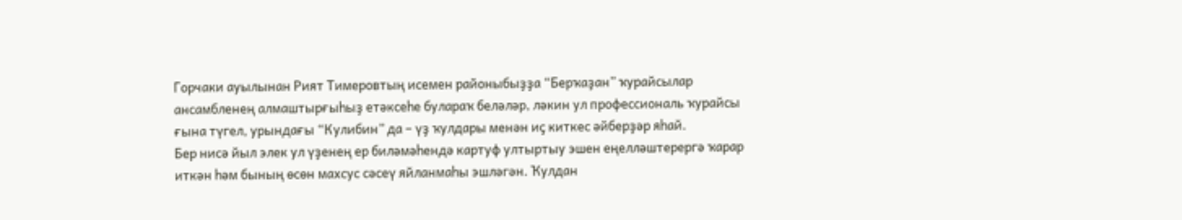Горчаки ауылынан Рият Тимеровтың исемен районыбыҙҙа “Берҡаҙан” ҡурайсылар ансамбленең алмаштырғыһыҙ етәксеһе булараҡ беләләр, ләкин ул профессиональ ҡурайсы ғына түгел, урындағы “Кулибин” да – үҙ ҡулдары менән иҫ киткес әйберҙәр яһай.
Бер нисә йыл элек ул үҙенең ер биләмәһендә картуф ултыртыу эшен еңелләштерергә ҡарар иткән һәм бының өсөн махсус сәсеү яйланмаһы эшләгән. Ҡулдан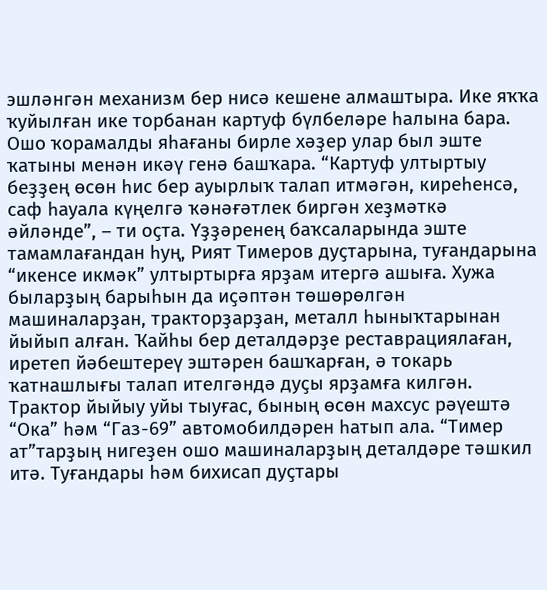эшләнгән механизм бер нисә кешене алмаштыра. Ике яҡҡа ҡуйылған ике торбанан картуф бүлбеләре һалына бара. Ошо ҡорамалды яһағаны бирле хәҙер улар был эште ҡатыны менән икәү генә башҡара. “Картуф ултыртыу беҙҙең өсөн һис бер ауырлыҡ талап итмәгән, киреһенсә, саф һауала күңелгә ҡәнәғәтлек биргән хеҙмәткә әйләнде”, – ти оҫта. Үҙҙәренең баҡсаларында эште тамамлағандан һуң, Рият Тимеров дуҫтарына, туғандарына “икенсе икмәк” ултыртырға ярҙам итергә ашыға. Хужа быларҙың барыһын да иҫәптән төшөрөлгән машиналарҙан, тракторҙарҙан, металл һыныҡтарынан йыйып алған. Ҡайһы бер деталдәрҙе реставрациялаған, иретеп йәбештереү эштәрен башҡарған, ә токарь ҡатнашлығы талап ителгәндә дуҫы ярҙамға килгән. Трактор йыйыу уйы тыуғас, бының өсөн махсус рәүештә “Ока” һәм “Газ-69” автомобилдәрен һатып ала. “Тимер ат”тарҙың нигеҙен ошо машиналарҙың деталдәре тәшкил итә. Туғандары һәм бихисап дуҫтары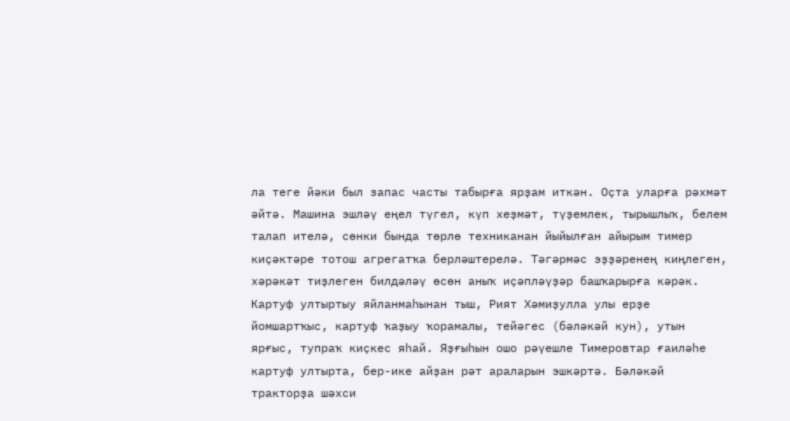ла теге йәки был запас часты табырға ярҙам иткән. Оҫта уларға рәхмәт әйтә. Машина эшләү еңел түгел, күп хеҙмәт, түҙемлек, тырышлыҡ, белем талап ителә, сөнки бында төрлө техниканан йыйылған айырым тимер киҫәктәре тотош агрегатҡа берләштерелә. Тәгәрмәс эҙҙәренең киңлеген, хәрәкәт тиҙлеген билдәләү өсөн аныҡ иҫәпләүҙәр башҡарырға кәрәк. Картуф ултыртыу яйланмаһынан тыш, Рият Хәмиҙулла улы ерҙе йомшартҡыс, картуф ҡаҙыу ҡорамалы, тейәгес (бәләкәй кун), утын ярғыс, тупраҡ киҫкес яһай. Яҙғыһын ошо рәүешле Тимеровтар ғаиләһе картуф ултырта, бер-ике айҙан рәт араларын эшкәртә. Бәләкәй тракторҙа шәхси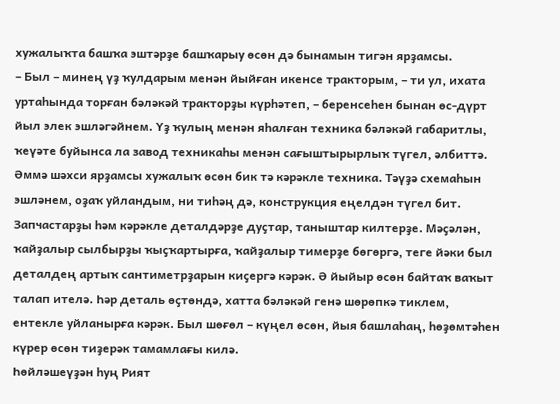хужалыҡта башҡа эштәрҙе башҡарыу өсөн дә бынамын тигән ярҙамсы.
– Был – минең үҙ ҡулдарым менән йыйған икенсе тракторым, – ти ул, ихата уртаһында торған бәләкәй тракторҙы күрһәтеп, – беренсеһен бынан өс-дүрт йыл элек эшләгәйнем. Үҙ ҡулың менән яһалған техника бәләкәй габаритлы, ҡеүәте буйынса ла завод техникаһы менән сағыштырырлыҡ түгел, әлбиттә. Әммә шәхси ярҙамсы хужалыҡ өсөн бик тә кәрәкле техника. Тәүҙә схемаһын эшләнем, оҙаҡ уйландым, ни тиһәң дә, конструкция еңелдән түгел бит. Запчастарҙы һәм кәрәкле деталдәрҙе дуҫтар, таныштар килтерҙе. Мәҫәлән, ҡайҙалыр сылбырҙы ҡыҫҡартырға, ҡайҙалыр тимерҙе бөгөргә, теге йәки был деталдең артыҡ сантиметрҙарын киҫергә кәрәк. Ә йыйыр өсөн байтаҡ ваҡыт талап ителә. Һәр деталь өҫтөндә, хатта бәләкәй генә шөрөпкә тиклем, ентекле уйланырға кәрәк. Был шөғөл – күңел өсөн, йыя башлаһаң, һөҙөмтәһен күрер өсөн тиҙерәк тамамлағы килә.
Һөйләшеүҙән һуң Рият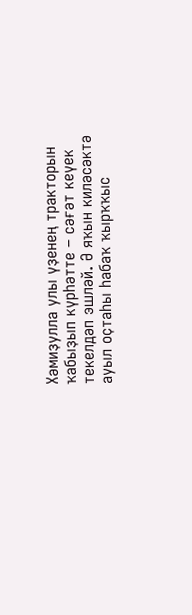Хәмиҙулла улы үҙенең тракторын ҡабыҙып күрһәтте – сәғәт кеүек текелдәп эшләй. Ә яҡын киләсәктә ауыл оҫтаһы һабаҡ ҡырҡҡыс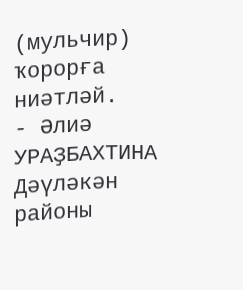(мульчир) ҡорорға ниәтләй.
- Әлиә УРАҘБАХТИНА
Дәүләкән районы